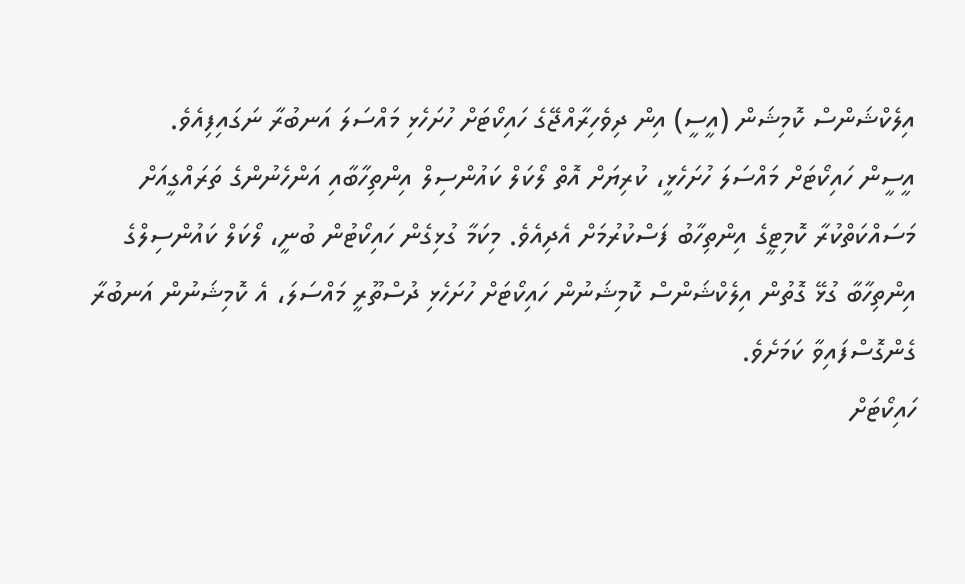އިލެކްޝަންސް ކޮމިޝަން (އީސީ) އިން ދިވެހިރާއްޖޭގެ ހައިކޯޓަށް ހުށަހެޅި މައްސަލަ އަނބުރާ ނަގައިފިއެވެ.
އީސީން ހައިކޯޓަށް މައްސަލަ ހުށަހެޅީ، ކުރިޔަށް އޮތް ލޯކަލް ކައުންސިލް އިންތިހާބާއި އަންހެނުންގެ ތަރައްގީއަށް މަސައްކަތްކުރާ ކޮމިޓީގެ އިންތިހާބު ފަސްކުރުމަށް އެދިއެވެ. މިކަމާ ގުޅިގެން ހައިކޯޓުން ބުނީ، ލޯކަލް ކައުންސިލްގެ އިންތިހާބާ ގުޅޭ ގޮތުން އިލެކްޝަންސް ކޮމިޝަނުން ހައިކޯޓަށް ހުށަހެޅި ދުސްތޫރީ މައްސަލަ، އެ ކޮމިޝަނުން އަނބުރާ ގެންގޮސްފައިވާ ކަމަށެވެ.
ހައިކޯޓަށް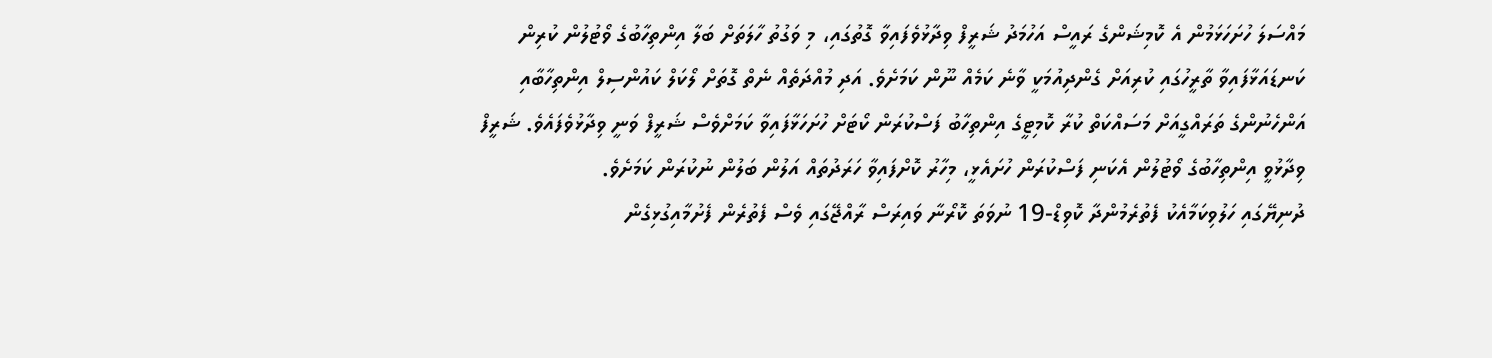މައްސަލަ ހުށަހަޅަމުން އެ ކޮމިޝަންގެ ރައީސް އަހުމަދު ޝަރީފް ވިދާޅުވެފައިވާ ގޮތުގައި، މި ވަގުތު ހާލަތަށް ބަލާ އިންތިހާބުގެ ވޯޓުލުން ކުރިން ކަނޑައަޅާފައިވާ ތާރީހުގައި ކުރިއަށް ގެންދިއުމަކީ ވާނެ ކަމެއް ނޫން ކަމަށެވެ. އަދި މުއްދަތެއް ނެތް ގޮތަށް ލޯކަލް ކައުންސިލް އިންތިހާބާއި އަންހެނުންގެ ތަރައްގީއަށް މަސައްކަތް ކުރާ ކޮމިޓީގެ އިންތިހާބު ފަސްކުރަން ކޯޓަށް ހުށަހަޅާފައިވާ ކަމަށްވެސް ޝަރީފް ވަނީ ވިދާޅުވެފައެވެ. ޝަރީފް ވިދާޅުވީ އިންތިހާބުގެ ވޯޓުލުން އެކަނި ފަސްކުރަން ހުށައެޅީ، މިހާރު ކޮށްފައިވާ ހަރަދުތައް އަލުން ބަލުން ނުކުރަން ކަމަށެވެ.
ދުނިޔޭގައި ހަލުވިކަމާއެކު ފެތުރެމުންދާ ކޮވިޑް-19 ނުވަތަ ކޮރޯނާ ވައިރަސް ރާއްޖޭގައި ވެސް ފެތުރެން ފެށުމާއިގުޅިގެން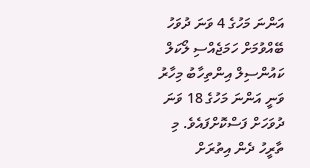އަންނަ މަހުގެ 4 ވަނަ ދުވަހު ބޭއްވުމަށް ހަމަޖެއްސި ލޯކަލް ކައުންސިލް އިންތިހާބު މިހާރު ވަނީ އަންނަ މަހުގެ 18 ވަނަ ދުވަހަށް ފަސްކޮށްފައެވެ. މި ތާރީހު ދެން އިތުރަށް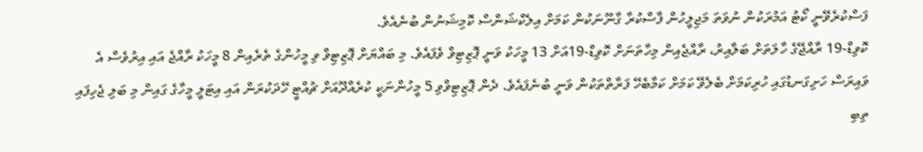ފަސްކުރެވޭނީ ކޯޓު އަމުރަކުން ނުވަތަ މަޖިލީހުން ފާސްކުރާ ގާނޫނަކުން ކަމަށް އިލެކްޝަންސް ކޮމިޝަނުން ބުނެއެވެ.
ކޮވިޑް-19 ރާއްޖޭގެ ހާލަތަށް ބަލާއިރު، ރާއްޖެއިން މިހާތަނަށް ކޮވިޑް-19އަށް 13 މީހަކު ވަނީ ޕޮޒިޓިވް ވެފައެވެ. މި ބައްޔަށް ޕޮޒިޓިވް ވި މީހުންގެ ތެރެއިން 8 މީހަކު ރާއްޖެ އައި އިރުވެސް އެ ވައިރަސް ހަށިގަނޑުގައި ހުރިކަމަށް ބެލެވޭ ކަމަށް ކަމާބެހޭ ފަރާތްތަކުން ވަނީ ބުނެފައެވެ. ދެން ޕޮޒިޓިވްވި 5 މީހުންނަކީ ކުރެއްދޫއަށް ޗުއްޓީ ހޭދަކުރަން އައި އިޓަލީ މީހާގެ ގައިން މި ބަލި ޖެހިފައި ތިބި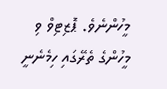މީހުންނެވެ. ޕޮޒިޓިވް ވި މީހުންގެ ތެރޭގައި ހިމެނެނީ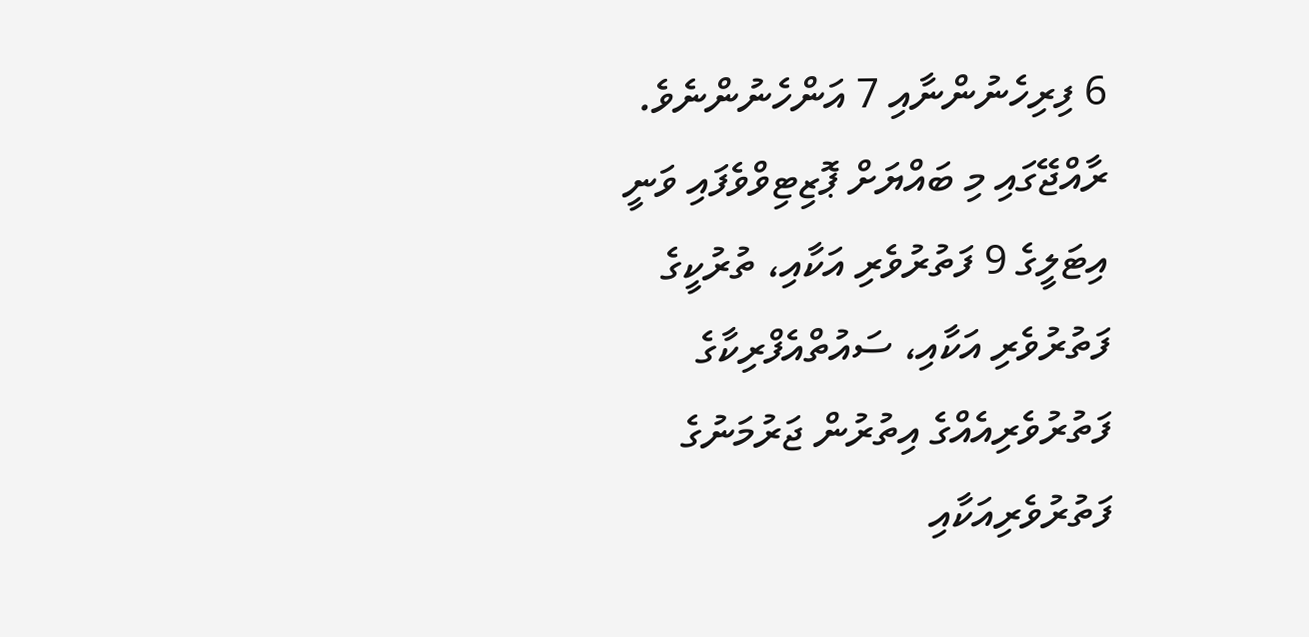6 ފިރިހެނުންނާއި 7 އަންހެނުންނެވެ.
ރާއްޖޭގައި މި ބައްޔަށް ޕޮޒިޓިވްވެފައި ވަނީ އިޓަލީގެ 9 ފަތުރުވެރި އަކާއި، ތުރުކީގެ ފަތުރުވެރި އަކާއި، ސައުތްއެފްރިކާގެ ފަތުރުވެރިއެއްގެ އިތުރުން ޖަރުމަނުގެ ފަތުރުވެރިއަކާއި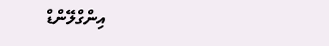އިންގްލޭންޑް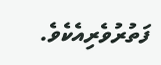ފަތުރުވެރިއެކެވެ.